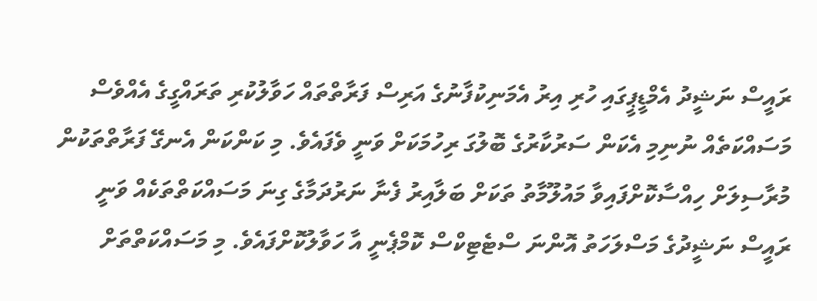ރައީސް ނަޝީދު އެމްޑީޕީގައި ހުރި އިރު އެމަނިކުފާނުގެ އަރިސް ފަރާތްތައް ހަވާލުކުރި ތަރައްގީގެ އެއްވެސް މަސައްކަތެއް ނުނިމި އެކަން ސަރުކާރުގެ ބޮލުގަ ރިހުމަކަށް ވަނީ ވެފައެވެ. މި ކަންކަން އެނގޭ ފަރާތްތަކުން މުރާސިލަށް ހިއްސާކޮށްފައިވާ މައުލޫމާތު ތަކަށް ބަލާއިރު ފެނާ ނަރުދަމާގެ ގިނަ މަސައްކަތްތަކެއް ވަނީ ރައީސް ނަޝީދުގެ މަސްލަހަތު އޮންނަ ސްޓެޓިކްސް ކޮމްޕެނީ އާ ހަވާލުކޮށްފައެވެ. މި މަސައްކަތްތަށް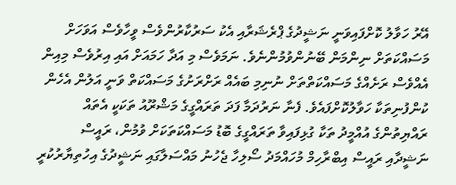އޭރު ހަވާލު ކޮށްފައިވަނީ ނަޝީދުގެ ޕްރެޝަރާއި އެކު ސަރުކާރުންވެސް ވީހާވެސް އަވަހަށް މަސައްކަތަށް ނިންމަން ބޭނުންވުމުންނެވެ. ނަމަވެސް މި އަދާ ހަމައަށް އައި އިރުވެސް މިއިން އެއްވެސް ރަށެއްގެ މަސައްކަތްތަށް ނުނިމި ބައެއް ރަށްރަށުގެ މަސައްކަތް ވަނީ އަލުން އެހެން ކުންފުނިތަކާ ހަވާލުކޮށްފައެވެ. ފެނާ ނަރުދަމާ ފަދަ ތަރައްގީގެ މަޝްރޫއު ތަކަކީ އެތައް ރައްޔިތުންގެ އުއްމީދު ތަކާ ގުޅިފައިވާ ތަރައްގީގެ ބޮޑު މަސައްކަތަކަށް ވުމުން، ރައީސް ނަޝީދާއި ރައީސް އިބްރާހިމް މުހައްމަދު ސޯލިހާ ޖެހުނު މައްސަލާގައި ނަޝީދުގެ އިހުތިޔާރުކުރީ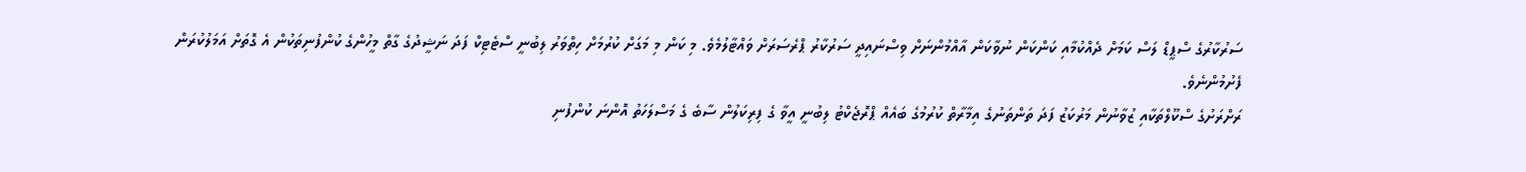ސަރުކާރުގެ ސްޕީޑް ލަސް ކަމަށް ދެއްކުމާއި ކަންކަން ނުވާކަން އާއްމުންނަށް ވިސްނައިދީ ސަރުކާރު ޕްރެސަރަށް ވައްޓާލުމެވެ. މި ކަން މި މަގަށް ކުރުމަށް ހިތްވަރު ލިބުނީ ސްޓެޓިކް ފަދަ ނަޝީދުގެ ގާތް މީހުންގެ ކުންފުނިތަކުން އެ ގޮތަށް އަމަލުކުރަން ފެށުމުންނެވެ.
ރަށްރަށުގެ ސްކޫލްތަކާއި ޒުވާނުން މަރުކަޒު ފަދަ ތަންތަނުގެ އިމާރާތް ކުރުމުގެ ބައެއް ޕްރޮޖެކްޓު ލިބުނީ އީވާ ގެ ފިރިކަލުން ސާބެ ގެ މަސްލަހަތު އޮންނަ ކުންފުނި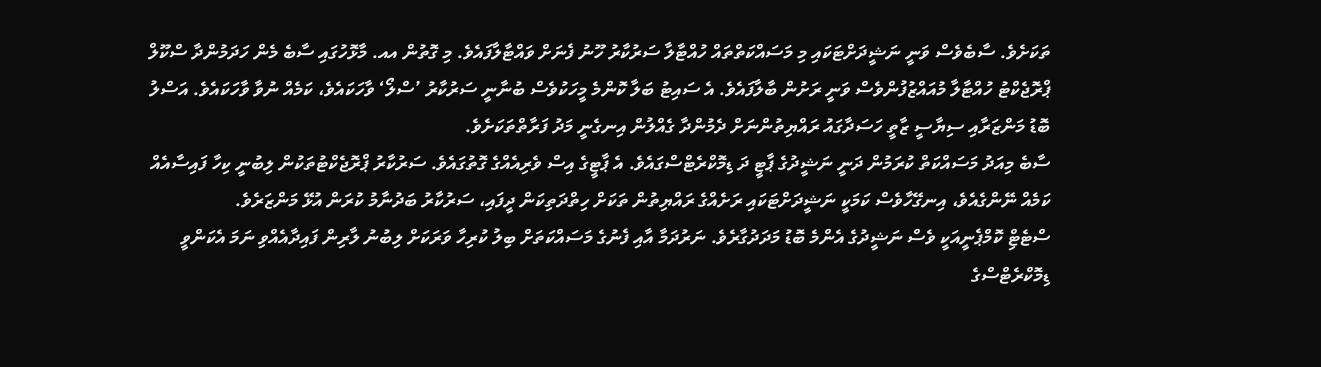ތަކަށެވެ. ސާބެވެސް ވަނީ ނަޝީދަށްޓަކައި މި މަސައްކަތްތައް ހުއްޓާލާ ސަރުކާރު ހޫނު ފެނަށް ވައްޓާލާފައެވެ. މި ގޮތުން އއ. މާޅޮހުގައި ސާބެ މެން ހަދަމުންދާ ސްކޫލް ޕްރޮޖެކްޓު ހުއްޓާލާ މުއައްޒުފުންވެސް ވަނީ ރަށުން ބާލާފައެވެ. އެ ސައިޓު ބަލާ ކޮންމެ މީހަކުވެސް ބުނާނީ ސަރުކާރު ’ސްލޯ‘ ވާހަކައެވެ، ކަމެއް ނުވާ ވާހަކައެވެ. އަސްލު ބޮޑު މަންޒަރާއި ސިޔާސީ ޒާތީ ހަސަދާގައު ރައްޔިތުންނަށް ދެމުންދާ ގެއްލުން އިނގެނީ މަދު ފަރާތްތަކަށެވެ.
ސާބެ މިއަދު މަސައްކަތް ކުރަމުން ދަނީ ނަޝީދުގެ ޕާޓީ ދަ ޑިމޮކްރެޓްސްގައެވެ. އެ ޕާޓީގެ އިސް ވެރިއެއްގެ ގޮތުގައެވެ. ސަރުކާރު ޕްރޮޖެކްޓުތަކުން ލިބުނީ ކިހާ ފައިސާއެއް ކަމެއް ނޭންގެއެވެ، އިނގޭހާވެސް ކަމަކީ ނަޝީދަށްޓަކައި ރަށެއްގެ ރައްޔިތުން ތަކަށް ހިތްދަތިކަން ދީފައި، ސަރުކާރު ބަދުނާމު ކުރަން އުޅޭ މަންޒަރެވެ.
ސްޓެޓިް ކޮމްޕެނީއަކީ ވެސް ނަޝީދުގެ އެންމެ ބޮޑު މަދަދުގާރެވެ. ނަރުދަމާ އާއި ފެނުގެ މަސައްކަތަށް ބިލު ކުރިހާ ވަރަކަށް ލިބުނު ލާރިން ފައިދާއެއްވި ނަމަ އެކަންވީ ޑިމޮކްރެޓްސްގެ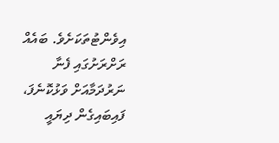އިވެންޓުތަކަށެވެ. ބައެއް ރަށްރަށުގައި ފެނާ ނަރުދަމާއަށް ވަޅުކޮނެފަ، ފައިބައިގެން ދިޔައީ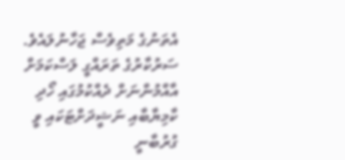އެތަނުގެ މަތިވެސް ޖަހާނުލައެވެ. ސަރުކާރުގެ ތަރައްގީ ލަސްކަމަށް އާއްމުންނަށް ދެއްކުމުގައި ހޯދި ކާމިޔާބާއި ނަޝީދަށްޓަކައި ވީ ގުރުބާނީ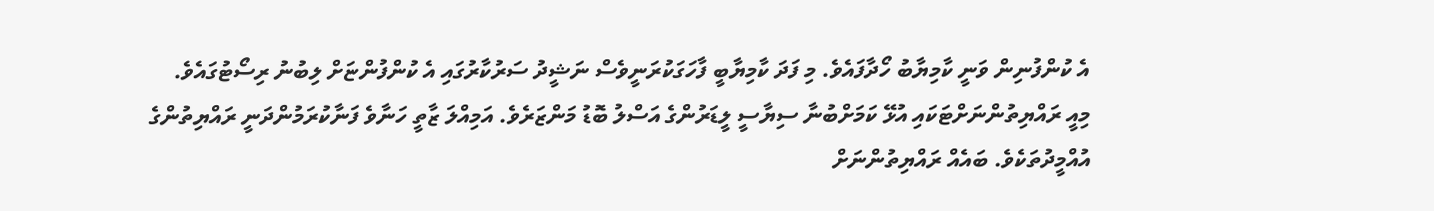އެ ކުންފުނިން ވަނީ ކާމިޔާބު ހޯދާފައެވެ. މި ފަދަ ކާމިޔާބީ ފާހަގަކުރަނީވެސް ނަޝީދު ސަރުކާރުގައި އެ ކުންފުންޏަށް ލިބުނު ރިސޯޓުގައެވެ.
މިއީ ރައްޔިތުންނަށްޓަކައި އުޅޭ ކަމަށްބުނާ ސިޔާސީ ލީޑަރުންގެ އަސްލު ބޮޑު މަންޒަރެވެ. އަމިއްލަ ޒާތީ ހަނާވެ ފަނާކުރަމުންދަނީ ރައްޔިތުންގެ އުއްމީދުތަކެވެ. ބައެއް ރައްޔިތުންނަށް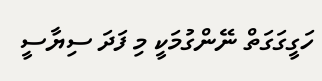ހަގީގަގަތް ނޭންގުމަކީ މި ފަދަ ސިޔާސީ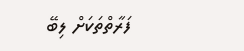ފަރާތްތަކަށް ލިބޭ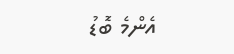އެންމެ ބޮޑު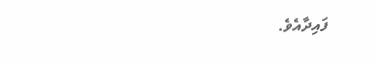ފައިދާއެވެ.